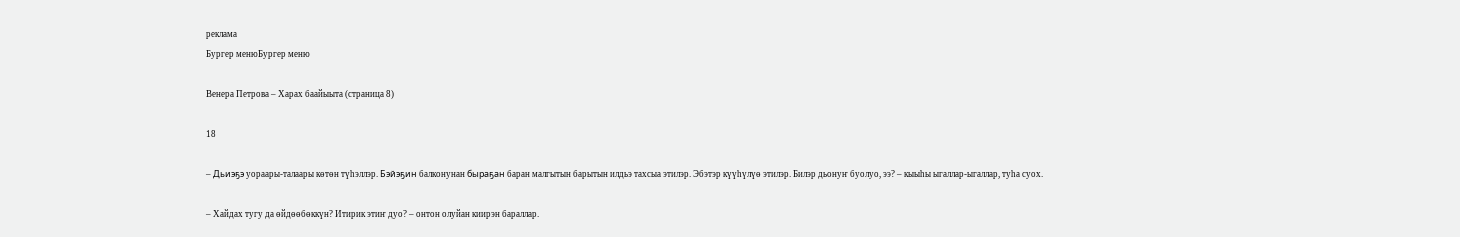реклама
Бургер менюБургер меню

Венера Петрова – Харах баайыыта (страница 8)

18

– Дьиэҕэ уораары-талаары көтөн түһэллэр. Бэйэҕин балконунан быраҕан баран малгытын барытын илдьэ тахсыа этилэр. Эбэтэр күүһүлүө этилэр. Билэр дьонуҥ буолуо, ээ? – кыыһы ыгаллар-ыгаллар, туһа суох.

– Хайдах тугу да өйдөөбөккүн? Итирик этиҥ дуо? – онтон олуйан киирэн бараллар.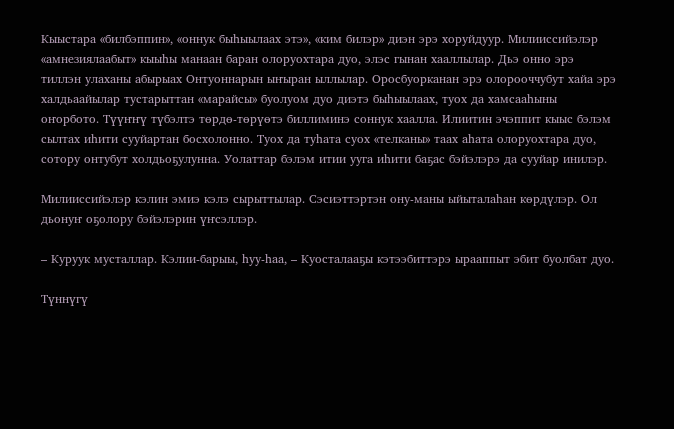Кыыстара «билбэппин», «оннук быһыылаах этэ», «ким билэр» диэн эрэ хоруйдуур. Милииссийэлэр «амнезиялаабыт» кыыһы манаан баран олоруохтара дуо, элэс гынан хааллылар. Дьэ онно эрэ тиллэн улаханы абырыах Онтуоннарын ыҥыран ыллылар. Оросбуорканан эрэ олорооччубут хайа эрэ халдьаайылар тустарыттан «марайсы» буолуом дуо диэтэ быһыылаах, туох да хамсааһыны оҥорбото. Түүҥҥү түбэлтэ төрдө-төрүөтэ биллиминэ соннук хаалла. Илиитин эчэппит кыыс бэлэм сылтах иһити сууйартан босхолонно. Туох да туһата суох «телканы» таах аһата олоруохтара дуо, сотору онтубут холдьоҕулунна. Уолаттар бэлэм итии ууга иһити баҕас бэйэлэрэ да сууйар инилэр.

Милииссийэлэр кэлин эмиэ кэлэ сырыттылар. Сэсиэттэртэн ону-маны ыйыталаһан көрдүлэр. Ол дьонуҥ оҕолору бэйэлэрин үҥсэллэр.

– Куруук мусталлар. Кэлии-барыы, һуу-һаа, – Куосталааҕы кэтээбиттэрэ ырааппыт эбит буолбат дуо.

Түннүгү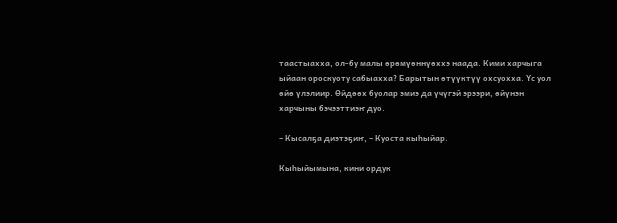таастыахха, ол-бу малы өрөмүөннүөххэ наада. Кими харчыга ыйаан ороскуоту сабыахха? Барытын өтүүктүү охсуохха. Үс уол өйө үлэлиир. Өйдөөх буолар эмиэ да үчүгэй эрээри, өйүнэн харчыны бэчээттиэҥ дуо.

– Кысалҕа диэтэҕиҥ, – Куоста кыһыйар.

Кыһыйымына, кини ордук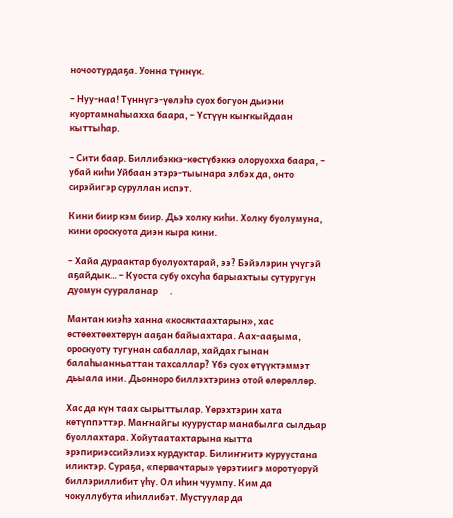ночоотурдаҕа. Уонна түннүк.

– Нуу-наа! Түннүгэ-үөлэһэ суох богуон дьиэни куортамнаһыахха баара, – Үстүүн кыҥкыйдаан кыттыһар.

– Сити баар. Биллибэккэ-көстүбэккэ олоруохха баара, – убай киһи Уйбаан этэрэ-тыынара элбэх да, онто сирэйигэр суруллан испэт.

Кини биир кэм биир. Дьэ холку киһи. Холку буолумуна, кини ороскуота диэн кыра кини.

– Хайа дураактар буолуохтарай, ээ? Бэйэлэрин үчүгэй аҕайдык… – Куоста субу охсуһа барыахтыы сутуругун дуомун суураланар      .

Мантан киэһэ ханна «косяктаахтарын», хас өстөөхтөөхтөрүн ааҕан байыахтара. Аах-ааҕыма, ороскуоту тугунан сабаллар, хайдах гынан балаһыанньаттан тахсаллар? Үбэ суох өтүүктэммэт дьыала ини. Дьонноро биллэхтэринэ отой өлөрөллөр.

Хас да күн таах сырыттылар. Үөрэхтэрин хата көтүппэттэр. Маҥнайгы куурустар манабылга сылдьар буоллахтара. Хойутаатахтарына кытта эрэпириэссийэлиэх курдуктар. Билиҥҥитэ куруустана иликтэр. Сураҕа, «первачтары» үөрэтиигэ моротуоруй биллэриллибит үһү. Ол иһин чуумпу. Ким да чокуллубута иһиллибэт. Мустуулар да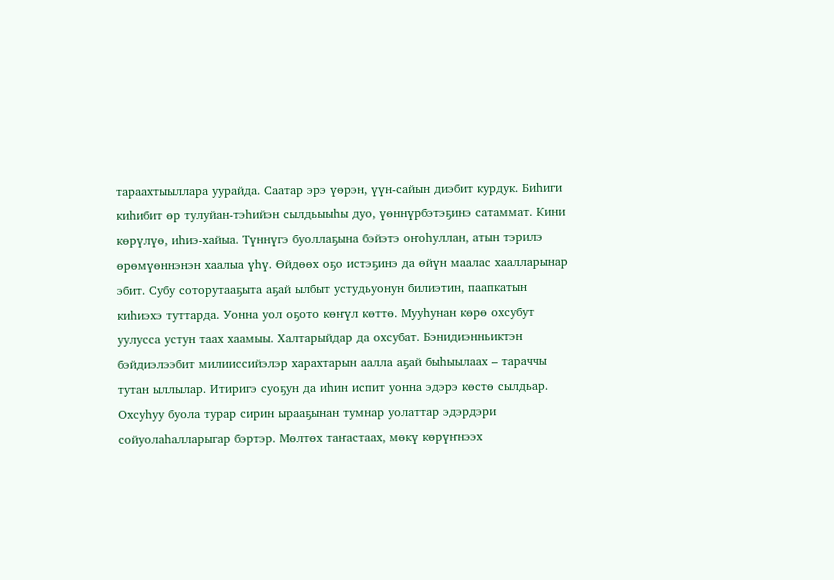тараахтыыллара уурайда. Саатар эрэ үөрэн, үүн-сайын диэбит курдук. Биһиги киһибит өр тулуйан-тэһийэн сылдьыыһы дуо, үөннүрбэтэҕинэ сатаммат. Кини көрүлүө, иһиэ-хайыа. Түннүгэ буоллаҕына бэйэтэ оҥоһуллан, атын тэрилэ өрөмүөннэнэн хаалыа үһү. Өйдөөх оҕо истэҕинэ да өйүн маалас хаалларынар эбит. Субу соторутааҕыта аҕай ылбыт устудьуонун билиэтин, паапкатын киһиэхэ туттарда. Уонна уол оҕото көҥүл көттө. Мууһунан көрө охсубут уулусса устун таах хаамыы. Халтарыйдар да охсубат. Бэнидиэнньиктэн бэйдиэлээбит милииссийэлэр харахтарын аалла аҕай быһыылаах – тараччы тутан ыллылар. Итиригэ суоҕун да иһин испит уонна эдэрэ көстө сылдьар. Охсуһуу буола турар сирин ырааҕынан тумнар уолаттар эдэрдэри сойуолаһалларыгар бэртэр. Мөлтөх таҥастаах, мөкү көрүҥнээх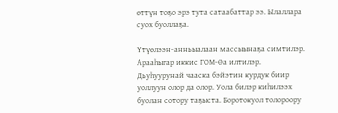өттүн тоҕо эрэ тута сатаабаттар ээ. Ылаллара суох буоллаҕа.

Үтүөлээн-анньыалаан массыынаҕа симтилэр. Арааһыгар иккис ГОМ-Өа илтилэр. Дьуһуурунай чааска бэйэтин курдук биир уоллуун олор да олор. Уола билэр киһилээх буолан сотору таҕыста. Боротокуол толороору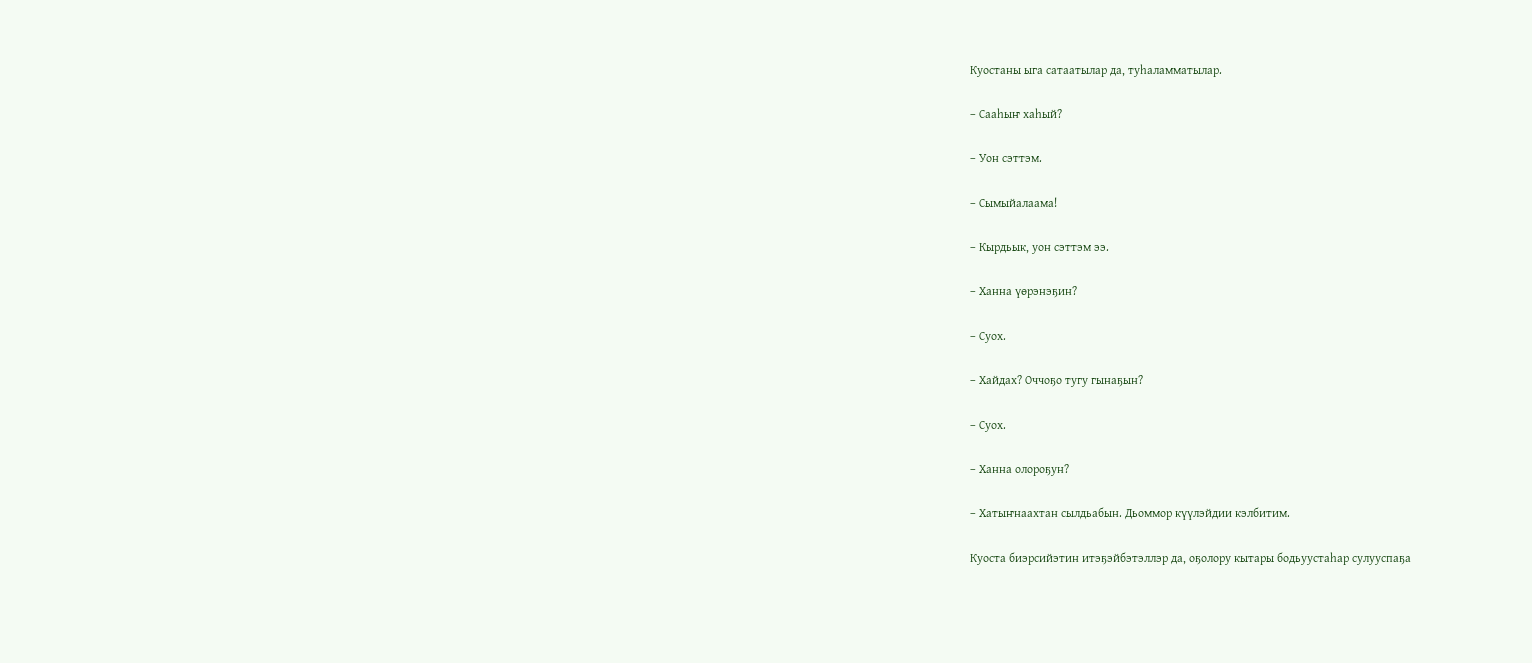Куостаны ыга сатаатылар да, туһаламматылар.

– Сааһыҥ хаһый?

– Уон сэттэм.

– Сымыйалаама!

– Кырдьык, уон сэттэм ээ.

– Ханна үөрэнэҕин?

– Суох.

– Хайдах? Оччоҕо тугу гынаҕын?

– Суох.

– Ханна олороҕун?

– Хатыҥнаахтан сылдьабын. Дьоммор күүлэйдии кэлбитим.

Куоста биэрсийэтин итэҕэйбэтэллэр да, оҕолору кытары бодьуустаһар сулууспаҕа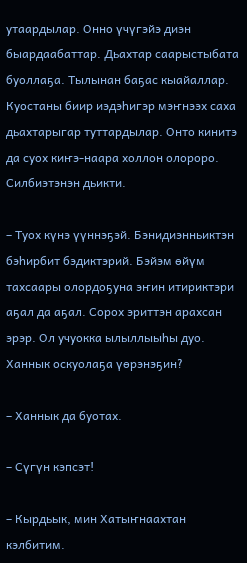утаардылар. Онно үчүгэйэ диэн быардаабаттар. Дьахтар саарыстыбата буоллаҕа. Тылынан баҕас кыайаллар. Куостаны биир иэдэһигэр мэҥнээх саха дьахтарыгар туттардылар. Онто кинитэ да суох киҥэ-наара холлон олороро. Силбиэтэнэн дьикти.

– Туох күнэ үүннэҕэй. Бэнидиэнньиктэн бэһирбит бэдиктэрий. Бэйэм өйүм тахсаары олордоҕуна эҥин итириктэри аҕал да аҕал. Сорох эриттэн арахсан эрэр. Ол учуокка ылыллыыһы дуо. Ханнык оскуолаҕа үөрэнэҕин?

– Ханнык да буотах.

– Сүгүн кэпсэт!

– Кырдьык, мин Хатыҥнаахтан кэлбитим.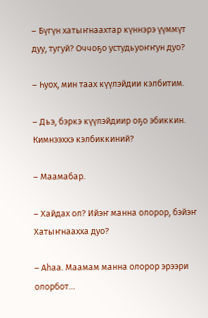– Бүгүн хатыҥнаахтар күннэрэ үүммүт дуу, тугуй? Оччоҕо устудьуоҥҥун дуо?

– Һуох, мин таах күүлэйдии кэлбитим.

– Дьэ, бэркэ күүлэйдиир оҕо эбиккин. Кимнээххэ кэлбиккиний?

– Маамабар.

– Хайдах ол? Ийэҥ манна олорор, бэйэҥ Хатыҥнаахха дуо?

– Аһаа. Маамам манна олорор эрээри олорбот…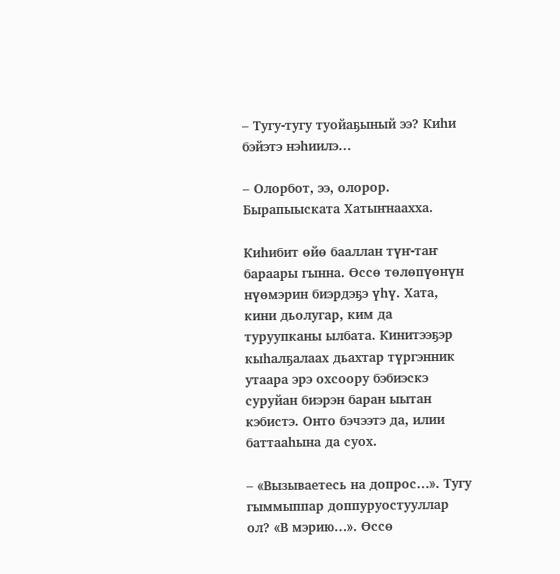– Тугу-тугу туойаҕыный ээ? Киһи бэйэтэ нэһиилэ…

– Олорбот, ээ, олорор. Бырапыыската Хатыҥнаахха.

Киһибит өйө бааллан түҥ-таҥ бараары гынна. Өссө төлөпүөнүн нүөмэрин биэрдэҕэ үһү. Хата, кини дьолугар, ким да туруупканы ылбата. Кинитээҕэр кыһалҕалаах дьахтар түргэнник утаара эрэ охсоору бэбиэскэ суруйан биэрэн баран ыытан кэбистэ. Онто бэчээтэ да, илии баттааһына да суох.

– «Вызываетесь на допрос…». Тугу гыммыппар доппуруостууллар ол? «В мэрию…». Өссө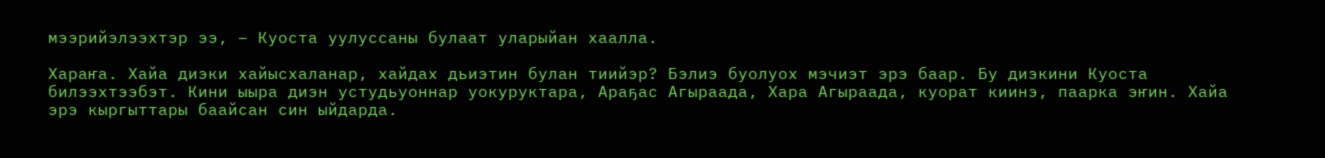мээрийэлээхтэр ээ, – Куоста уулуссаны булаат уларыйан хаалла.

Хараҥа. Хайа диэки хайысхаланар, хайдах дьиэтин булан тиийэр? Бэлиэ буолуох мэчиэт эрэ баар. Бу диэкини Куоста билээхтээбэт. Кини ыыра диэн устудьуоннар уокуруктара, Араҕас Агыраада, Хара Агыраада, куорат киинэ, паарка эҥин. Хайа эрэ кыргыттары баайсан син ыйдарда.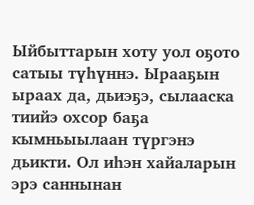Ыйбыттарын хоту уол оҕото сатыы түһүннэ. Ырааҕын ыраах да, дьиэҕэ, сылааска тиийэ охсор баҕа кымньыылаан түргэнэ дьикти. Ол иһэн хайаларын эрэ саннынан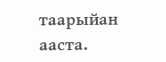таарыйан ааста.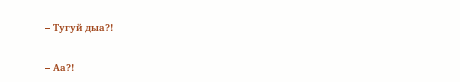– Тугуй дыа?!

– Аа?!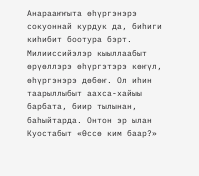Анарааҥҥыта өһүргэнэрэ сокуоннай курдук да, биһиги киһибит боотура бэрт. Милииссийэлэр кыыллаабыт өрүөллэрэ өһүргэтэрэ көҥүл, өһүргэнэрэ дөбөҥ. Ол иһин таарыллыбыт аахса-хайыы барбата, биир тылынан, баһыйтарда. Онтон эр ылан Куостабыт «Өссө ким баар?»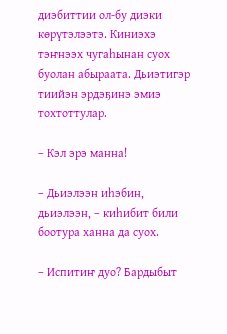диэбиттии ол-бу диэки көрүтэлээтэ. Киниэхэ тэҥнээх чугаһынан суох буолан абыраата. Дьиэтигэр тиийэн эрдэҕинэ эмиэ тохтоттулар.

– Кэл эрэ манна!

– Дьиэлээн иһэбин, дьиэлээн, – киһибит били боотура ханна да суох.

– Испитиҥ дуо? Бардыбыт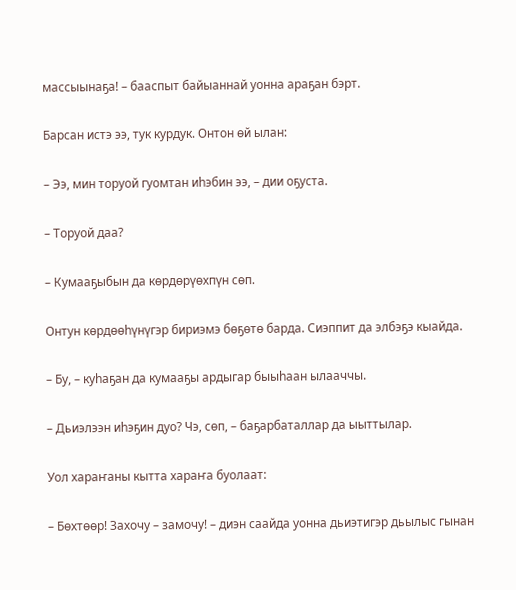массыынаҕа! – бааспыт байыаннай уонна араҕан бэрт.

Барсан истэ ээ, тук курдук. Онтон өй ылан:

– Ээ, мин торуой гуомтан иһэбин ээ, – дии оҕуста.

– Торуой даа?

– Кумааҕыбын да көрдөрүөхпүн сөп.

Онтун көрдөөһүнүгэр бириэмэ бөҕөтө барда. Сиэппит да элбэҕэ кыайда.

– Бу, – куһаҕан да кумааҕы ардыгар быыһаан ылааччы.

– Дьиэлээн иһэҕин дуо? Чэ, сөп, – баҕарбаталлар да ыыттылар.

Уол хараҥаны кытта хараҥа буолаат:

– Бөхтөөр! Захочу – замочу! – диэн саайда уонна дьиэтигэр дьылыс гынан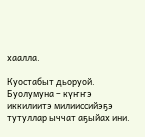хаалла.

Куостабыт дьоруой. Буолумуна – күҥҥэ иккилиитэ милииссийэҕэ тутуллар ыччат аҕыйах ини.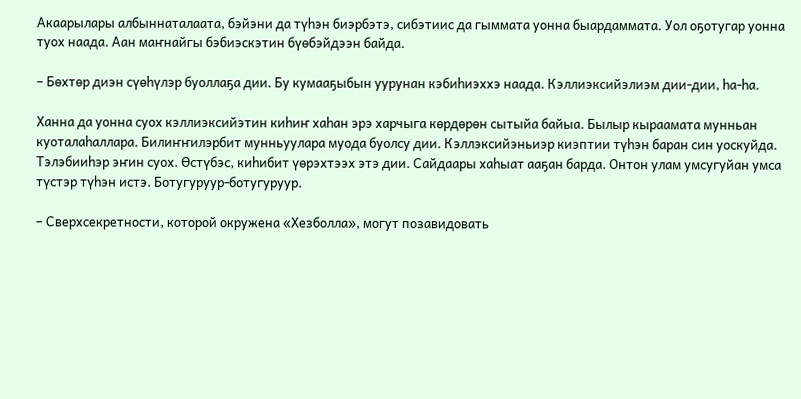Акаарылары албыннаталаата, бэйэни да түһэн биэрбэтэ, сибэтиис да гыммата уонна быардаммата. Уол оҕотугар уонна туох наада. Аан маҥнайгы бэбиэскэтин бүөбэйдээн байда.

– Бөхтөр диэн сүөһүлэр буоллаҕа дии. Бу кумааҕыбын уурунан кэбиһиэххэ наада. Кэллиэксийэлиэм дии-дии, һа-һа.

Ханна да уонна суох кэллиэксийэтин киһиҥ хаһан эрэ харчыга көрдөрөн сытыйа байыа. Былыр кыраамата мунньан куоталаһаллара. Билиҥҥилэрбит мунньуулара муода буолсу дии. Кэллэксийэньиэр киэптии түһэн баран син уоскуйда. Тэлэбииһэр эҥин суох. Өстүбэс, киһибит үөрэхтээх этэ дии. Сайдаары хаһыат ааҕан барда. Онтон улам умсугуйан умса түстэр түһэн истэ. Ботугуруур-ботугуруур.

– Сверхсекретности, которой окружена «Хезболла», могут позавидовать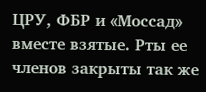ЦРУ, ФБР и «Моссад» вместе взятые. Рты ее членов закрыты так же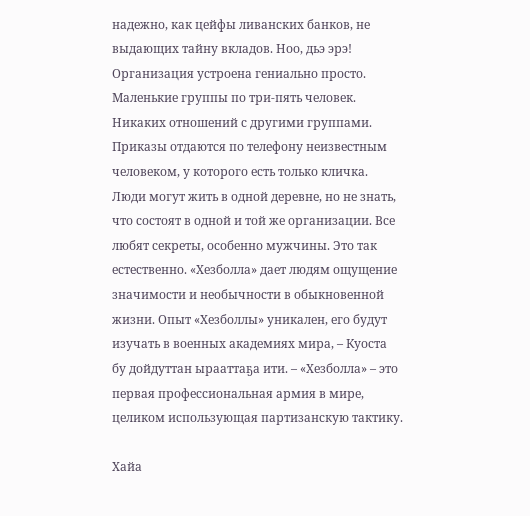надежно, как цейфы ливанских банков, не выдающих тайну вкладов. Ноо, дьэ эрэ! Организация устроена гениально просто. Маленькие группы по три-пять человек. Никаких отношений с другими группами. Приказы отдаются по телефону неизвестным человеком, у которого есть только кличка. Люди могут жить в одной деревне, но не знать, что состоят в одной и той же организации. Все любят секреты, особенно мужчины. Это так естественно. «Хезболла» дает людям ощущение значимости и необычности в обыкновенной жизни. Опыт «Хезболлы» уникален, его будут изучать в военных академиях мира, – Куоста бу дойдуттан ырааттаҕа ити. – «Хезболла» – это первая профессиональная армия в мире, целиком использующая партизанскую тактику.

Хайа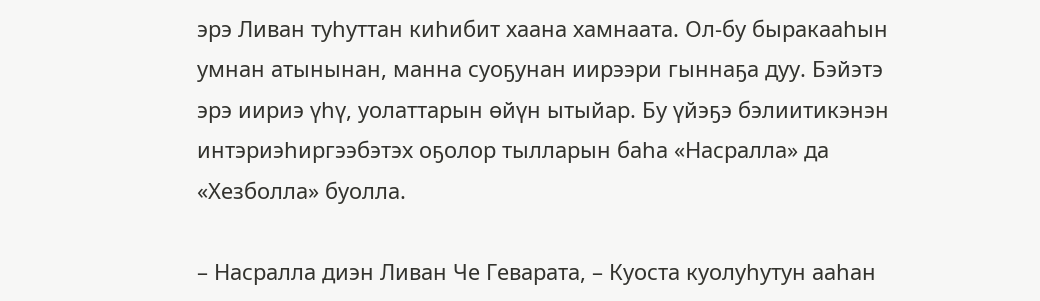эрэ Ливан туһуттан киһибит хаана хамнаата. Ол-бу быракааһын умнан атынынан, манна суоҕунан иирээри гыннаҕа дуу. Бэйэтэ эрэ иириэ үһү, уолаттарын өйүн ытыйар. Бу үйэҕэ бэлиитикэнэн интэриэһиргээбэтэх оҕолор тылларын баһа «Насралла» да «Хезболла» буолла.

– Насралла диэн Ливан Че Геварата, – Куоста куолуһутун ааһан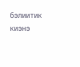бэлиитик киэнэ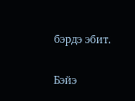бэрдэ эбит.

Бэйэ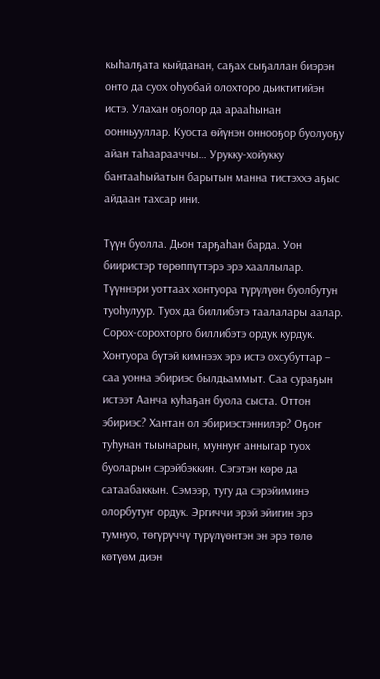кыһалҕата кыйданан, саҕах сыҕаллан биэрэн онто да суох оһуобай олохторо дьиктитийэн истэ. Улахан оҕолор да арааһынан оонньууллар. Куоста өйүнэн оннооҕор буолуоҕу айан таһаарааччы… Урукку-хойукку бантааһыйатын барытын манна тистэххэ аҕыс айдаан тахсар ини.

Түүн буолла. Дьон тарҕаһан барда. Уон бииристэр төрөппүттэрэ эрэ хааллылар. Түүннэри уоттаах хонтуора түрүлүөн буолбутун туоһулуур. Туох да биллибэтэ таалалары аалар. Сорох-сорохторго биллибэтэ ордук курдук. Хонтуора бүтэй кимнээх эрэ истэ охсубуттар – саа уонна эбириэс былдьаммыт. Саа сураҕын истээт Аанча куһаҕан буола сыста. Оттон эбириэс? Хантан ол эбириэстэннилэр? Оҕоҥ туһунан тыынарын, муннуҥ анныгар туох буоларын сэрэйбэккин. Сэгэтэн көрө да сатаабаккын. Сэмээр, тугу да сэрэйиминэ олорбутуҥ ордук. Эргиччи эрэй эйигин эрэ тумнуо, төгүрүччү түрүлүөнтэн эн эрэ төлө көтүөм диэн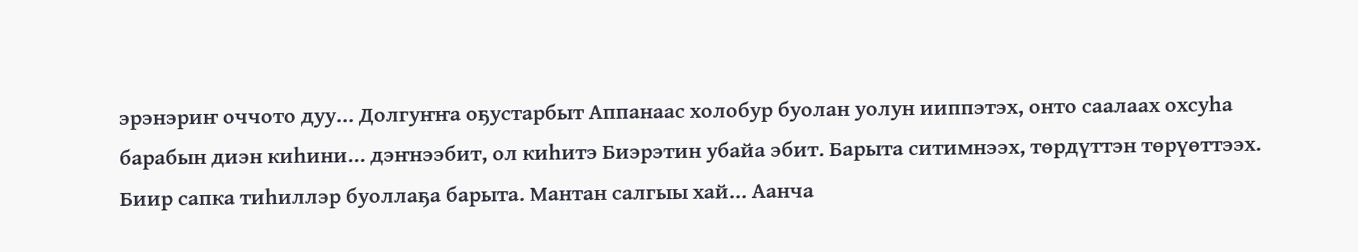эрэнэриҥ оччото дуу… Долгуҥҥа оҕустарбыт Аппанаас холобур буолан уолун ииппэтэх, онто саалаах охсуһа барабын диэн киһини… дэҥнээбит, ол киһитэ Биэрэтин убайа эбит. Барыта ситимнээх, төрдүттэн төрүөттээх. Биир сапка тиһиллэр буоллаҕа барыта. Мантан салгыы хай… Аанча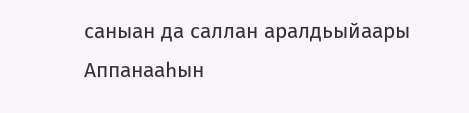саныан да саллан аралдьыйаары Аппанааһын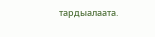тардыалаата.